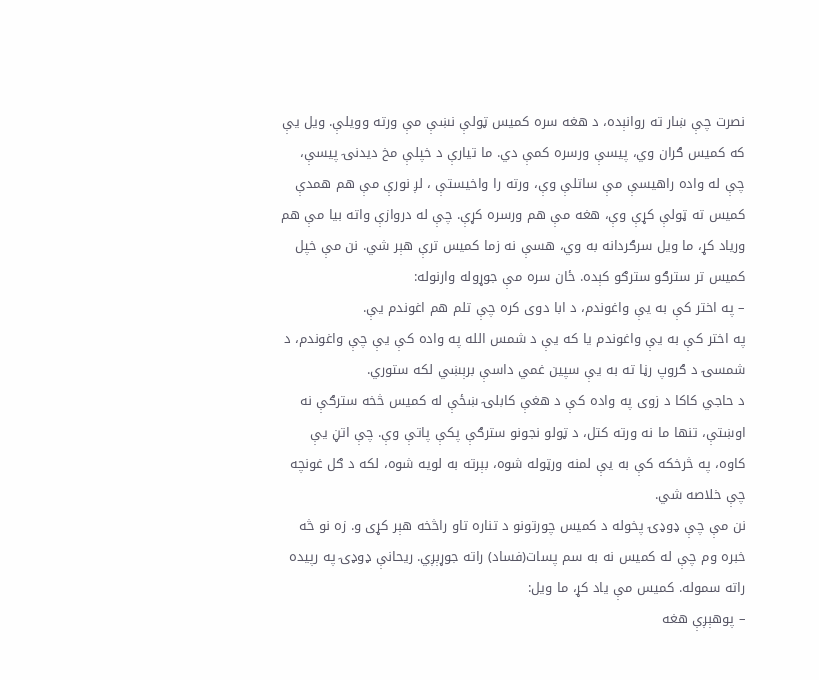نصرت چې ښار ته روانېده، د هغه سره کمیس ټولې نښې مې ورته وویلې. ویل یې که کمیس ګران وي، پيسې ورسره کمې دي. ما تیارې د خپلې مخ دیدنۍ پیسې، چې له واده راهیسې مې ساتلې وې، ورته را واخیستې ، لږ نورې مې هم همدې کمیس ته ټولې کړې وې، هغه مې هم ورسره کړې. چې له دروازې واته بیا مې هم وریاد کړ، ما ویل سرګردانه به وي، هسې نه زما کمیس ترې هېر شي. نن مې خپل کمیس تر سترګو سترګو کېده. ځان سره مې جوړوله وارنوله:
– په اختر کې به یې واغوندم، د ابا دوی کره چې تلم هم اغوندم یې.
په اختر کې به یې واغوندم یا که یې د شمس الله په واده کې یې چې واغوندم، د شمسۍ د ګروپ رڼا ته به یې سپین غمي داسې برېښي لکه ستوري.
د حاجي کاکا د زوی په واده کې د هغې کابلۍ ښځې له کمیس څخه سترګې نه اوښتې، تنها ما نه ورته کتل، د ټولو نجونو سترګې پکې پاتې وې. چې اتڼ یې کاوه، په څرخکه کې به یې لمنه ورټوله شوه، بېرته به لویه شوه، لکه د ګل غونچه چې خلاصه شي.
نن مې چې ډوډۍ پخوله د کمیس چورتونو د تناره تاو راڅخه هېر کړی و. زه نو څه خبره وم چې له کمیس نه به سم پسات(فساد) راته جوړېږي. ریحانې ډوډۍ په رپیده راته سموله. کمیس مې یاد کړ، ما ویل:
– پوهېږې هغه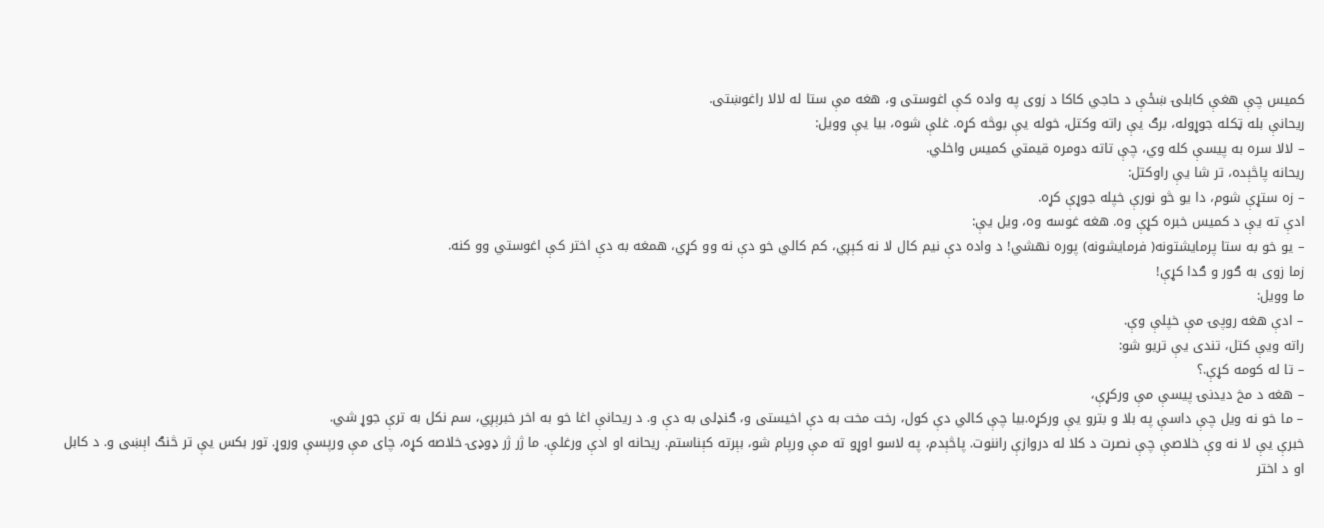کمیس چې هغې کابلۍ ښځې د حاجي کاکا د زوی په واده کې اغوستی و، هغه مې ستا له لالا راغوښتی.
ریحانې بله ټکله جوړوله، برګ یې راته وکتل، خوله یې بوڅه کړه. غلې شوه، بیا یې وویل:
– لالا سره به پیسې کله وي، چې تاته دومره قیمتي کمیس واخلي.
ریحانه پاڅېده، تر شا یې راوکتل:
– زه ستړې شوم، دا یو څو نورې خپله جوړې کړه.
ادې ته یې د کمیس خبره کړې وه. هغه غوسه وه، ویل یې:
– یو خو به ستا پرمایشتونه( فرمایشونه) پوره نهشي! د واده دې نیم کال لا نه کېږي، کم کالي خو دې نه وو کړي، همغه به دې اختر کې اغوستي وو کنه.
زما زوی به ګور و ګدا کړې!
ما وویل:
– ادې هغه روپۍ مې خپلې وې.
راته ویې کتل، تندی یې تریو شو:
– تا له کومه کړې.؟
– هغه د مخ دیدنۍ پیسې مې ورکړې،
– ما خو نه ویل چې داسې په بلا و بترو یې ورکړه.بیا چې کالي دې کول، رخت مخت به دې اخیستی و، ګنډلی به دې و. د ریحانې اغا خو به اخر خبرېږي، سم نکل به ترې جوړ شي.
خبرې یې لا نه وې خلاصې چې نصرت د کلا له دروازې راننوت. پاڅېدم، په لاسو اوړو ته مې ورپام شو، بېرته کېناستم. ریحانه او ادې ورغلې. ما ژر ژر ډوډۍ خلاصه کړه، چای مې ورپسې وروړ. تور بکس یې تر څنګ اېښی و. د کابل او د اختر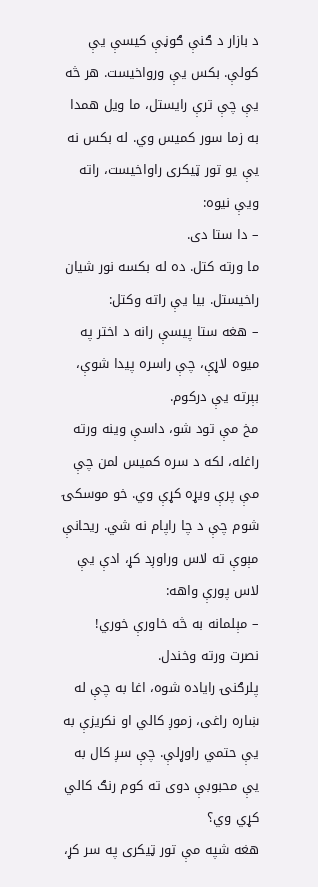د بازار د ګنې ګوڼې کیسې یې کولې. بکس یې ورواخیست. هر څه یې چې ترې رایستل، ما ویل همدا به زما سور کمیس وي. له بکس نه یې یو تور ټیکری راواخیست، راته ویې نیوه:
– دا ستا دی.
ما ورته کتل. ده له بکسه نور شیان راخیستل. بیا یې راته وکتل:
– هغه ستا پيسې رانه د اختر په میوه لاړې، چې راسره پيدا شوې، بېرته یې درکوم.
مخ مې تود شو، داسې وینه ورته راغله، لکه د سره کمیس لمن چې مې پرې ویړه کړې وي. خو موسکۍ شوم چې د چا راپام نه شي. ریحانې مېوې ته لاس وراوږد کړ، ادې یې لاس پورې واهه:
– مېلمانه به څه خاورې خوري!
نصرت ورته وخندل.
پلرګنۍ رایاده شوه، اغا به چې له ښاره راغی، زموږ کالي او نکریزې به یې حتمي راوړلې. چې سږ کال به یې محبوبې دوی ته کوم رنګ کالي کړي وي؟
هغه شپه مې تور ټیکری په سر کړ،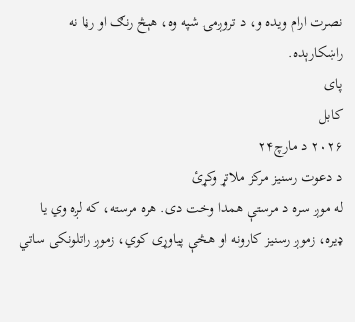نصرت ارام ویده و، د تروږمۍ شپه وه، هېڅ رنګ او رڼا نه راښکارېده.
پای
کابل
۲۰۲۶ د مارچ۲۴
د دعوت رسنیز مرکز ملاتړ وکړئ
له موږ سره د مرستې همدا وخت دی. هره مرسته، که لږه وي یا ډیره، زموږ رسنیز کارونه او هڅې پیاوړی کوي، زموږ راتلونکی ساتي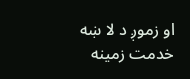او زموږ د لا ښه خدمت زمینه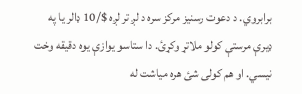برابروي. د دعوت رسنیز مرکز سره د لږ تر لږه $/10 ډالر یا په ډیرې مرستې کولو ملاتړ وکړئ. دا ستاسو یوازې یوه دقیقه وخت نیسي. او هم کولی شئ هره میاشت له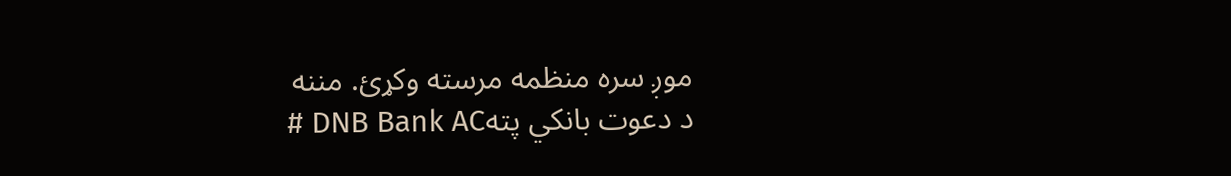موږ سره منظمه مرسته وکړئ. مننه
د دعوت بانکي پتهDNB Bank AC #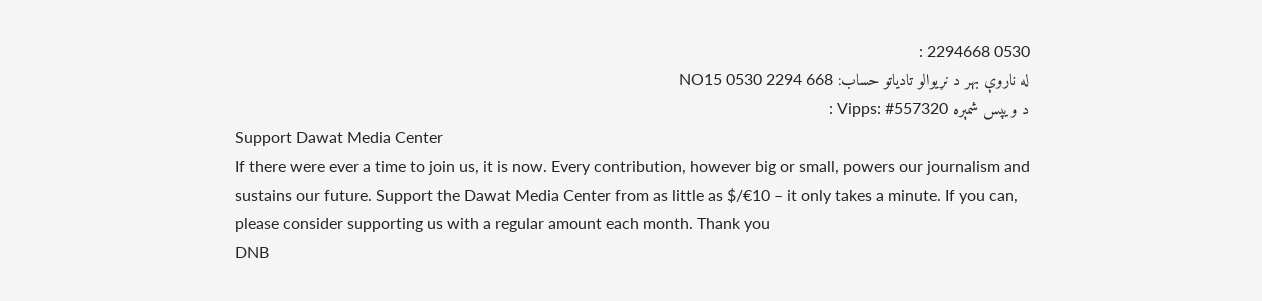0530 2294668 :
له ناروې بهر د نړیوالو تادیاتو حساب: NO15 0530 2294 668
د ویپس شمېره Vipps: #557320 :
Support Dawat Media Center
If there were ever a time to join us, it is now. Every contribution, however big or small, powers our journalism and sustains our future. Support the Dawat Media Center from as little as $/€10 – it only takes a minute. If you can, please consider supporting us with a regular amount each month. Thank you
DNB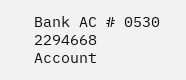Bank AC # 0530 2294668
Account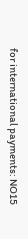for international payments: NO15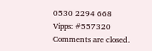0530 2294 668
Vipps: #557320
Comments are closed.